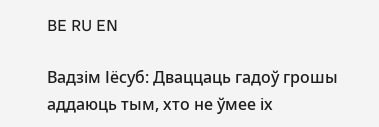BE RU EN

Вадзім Іёсуб: Дваццаць гадоў грошы аддаюць тым, хто не ўмее іх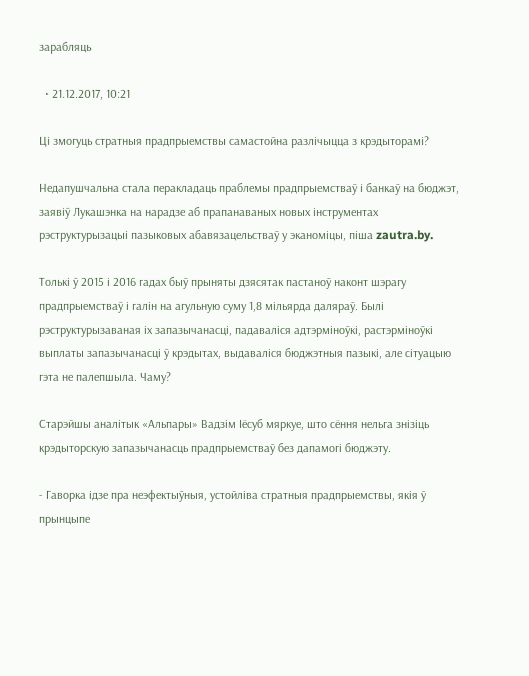зарабляць

  • 21.12.2017, 10:21

Ці змогуць стратныя прадпрыемствы самастойна разлічыцца з крэдыторамі?

Недапушчальна стала перакладаць праблемы прадпрыемстваў і банкаў на бюджэт, заявіў Лукашэнка на нарадзе аб прапанаваных новых інструментах рэструктурызацыі пазыковых абавязацельстваў у эканоміцы, піша zautra.by.

Толькі ў 2015 і 2016 гадах быў прыняты дзясятак пастаноў наконт шэрагу прадпрыемстваў і галін на агульную суму 1,8 мільярда даляраў. Былі рэструктурызаваная іх запазычанасці, падаваліся адтэрміноўкі, растэрміноўкі выплаты запазычанасці ў крэдытах, выдаваліся бюджэтныя пазыкі, але сітуацыю гэта не палепшыла. Чаму?

Старэйшы аналітык «Альпары» Вадзім Іёсуб мяркуе, што сёння нельга знізіць крэдыторскую запазычанасць прадпрыемстваў без дапамогі бюджэту.

- Гаворка ідзе пра неэфектыўныя, устойліва стратныя прадпрыемствы, якія ў прынцыпе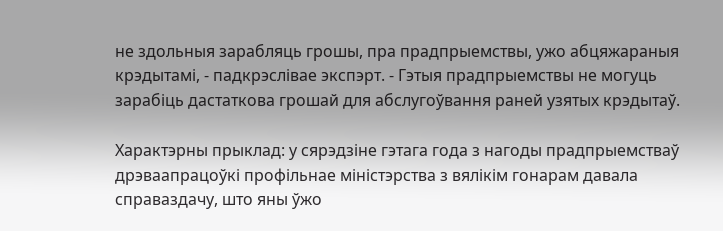не здольныя зарабляць грошы, пра прадпрыемствы, ужо абцяжараныя крэдытамі, - падкрэслівае экспэрт. - Гэтыя прадпрыемствы не могуць зарабіць дастаткова грошай для абслугоўвання раней узятых крэдытаў.

Характэрны прыклад: у сярэдзіне гэтага года з нагоды прадпрыемстваў дрэваапрацоўкі профільнае міністэрства з вялікім гонарам давала справаздачу, што яны ўжо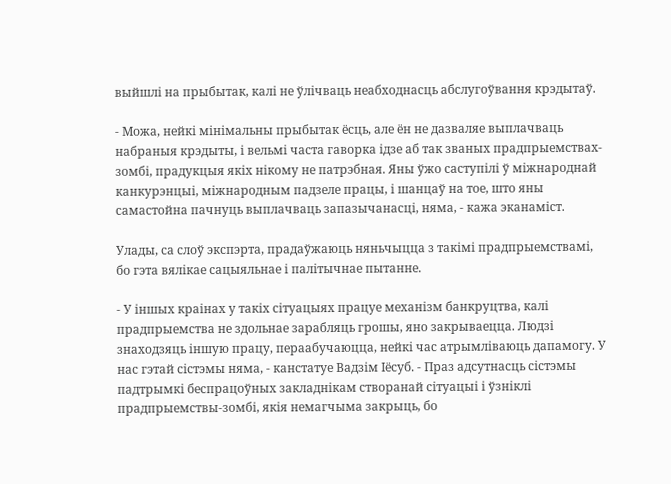выйшлі на прыбытак, калі не ўлічваць неабходнасць абслугоўвання крэдытаў.

- Можа, нейкі мінімальны прыбытак ёсць, але ён не дазваляе выплачваць набраныя крэдыты, і вельмі часта гаворка ідзе аб так званых прадпрыемствах-зомбі, прадукцыя якіх нікому не патрэбная. Яны ўжо саступілі ў міжнароднай канкурэнцыі, міжнародным падзеле працы, і шанцаў на тое, што яны самастойна пачнуць выплачваць запазычанасці, няма, - кажа эканаміст.

Улады, са слоў экспэрта, прадаўжаюць няньчыцца з такімі прадпрыемствамі, бо гэта вялікае сацыяльнае і палітычнае пытанне.

- У іншых краінах у такіх сітуацыях працуе механізм банкруцтва, калі прадпрыемства не здольнае зарабляць грошы, яно закрываецца. Людзі знаходзяць іншую працу, пераабучаюцца, нейкі час атрымліваюць дапамогу. У нас гэтай сістэмы няма, - канстатуе Вадзім Іёсуб. - Праз адсутнасць сістэмы падтрымкі беспрацоўных закладнікам створанай сітуацыі і ўзніклі прадпрыемствы-зомбі, якія немагчыма закрыць, бо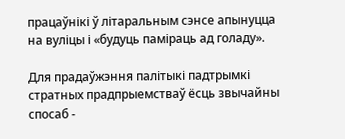працаўнікі ў літаральным сэнсе апынуцца на вуліцы і «будуць паміраць ад голаду».

Для прадаўжэння палітыкі падтрымкі стратных прадпрыемстваў ёсць звычайны спосаб -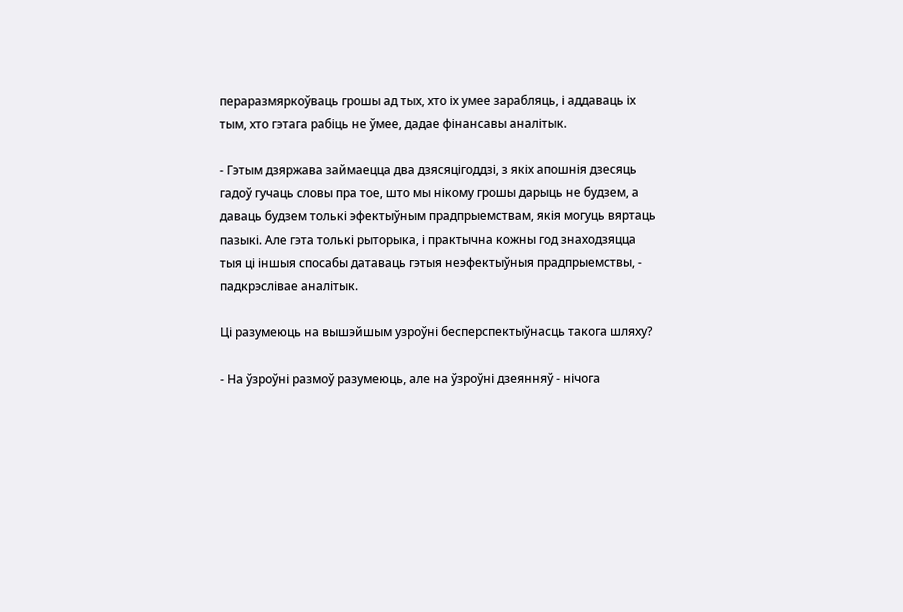пераразмяркоўваць грошы ад тых, хто іх умее зарабляць, і аддаваць іх тым, хто гэтага рабіць не ўмее, дадае фінансавы аналітык.

- Гэтым дзяржава займаецца два дзясяцігоддзі, з якіх апошнія дзесяць гадоў гучаць словы пра тое, што мы нікому грошы дарыць не будзем, а даваць будзем толькі эфектыўным прадпрыемствам, якія могуць вяртаць пазыкі. Але гэта толькі рыторыка, і практычна кожны год знаходзяцца тыя ці іншыя спосабы датаваць гэтыя неэфектыўныя прадпрыемствы, - падкрэслівае аналітык.

Ці разумеюць на вышэйшым узроўні бесперспектыўнасць такога шляху?

- На ўзроўні размоў разумеюць, але на ўзроўні дзеянняў - нічога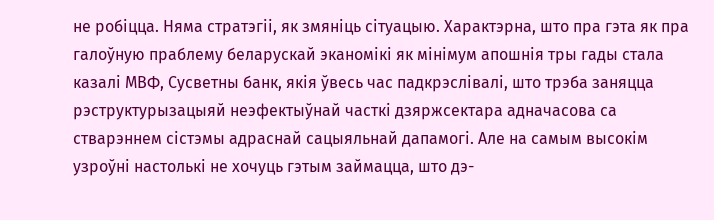не робіцца. Няма стратэгіі, як змяніць сітуацыю. Характэрна, што пра гэта як пра галоўную праблему беларускай эканомікі як мінімум апошнія тры гады стала казалі МВФ, Сусветны банк, якія ўвесь час падкрэслівалі, што трэба заняцца рэструктурызацыяй неэфектыўнай часткі дзяржсектара адначасова са стварэннем сістэмы адраснай сацыяльнай дапамогі. Але на самым высокім узроўні настолькі не хочуць гэтым займацца, што дэ-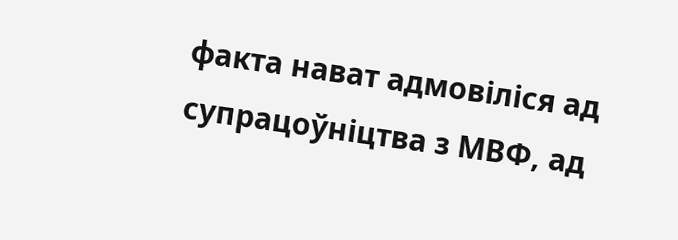факта нават адмовіліся ад супрацоўніцтва з МВФ, ад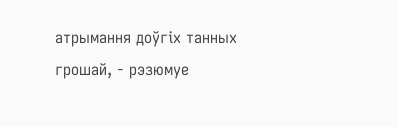атрымання доўгіх танных грошай, - рэзюмуе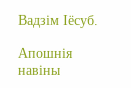Вадзім Іёсуб.

Апошнія навіны